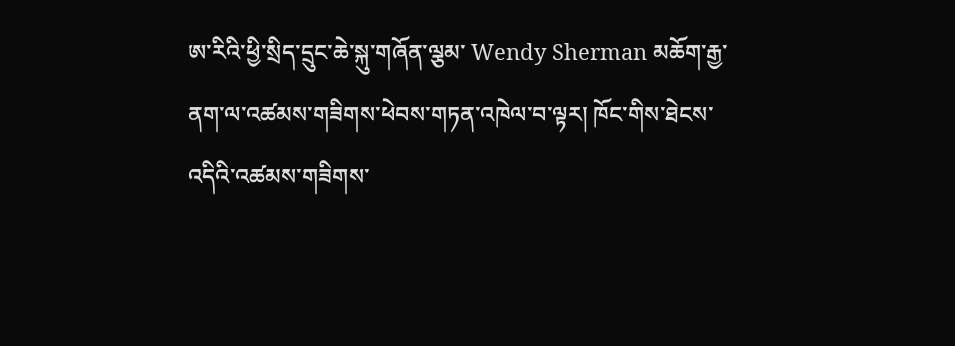ཨ་རིའི་ཕྱི་སྲིད་དྲུང་ཆེ་སྐུ་གཞོན་ལྕམ་ Wendy Sherman མཆོག་རྒྱ་ནག་ལ་འཚམས་གཟིགས་ཕེབས་གཏན་འཁེལ་བ་ལྟར། ཁོང་གིས་ཐེངས་འདིའི་འཚམས་གཟིགས་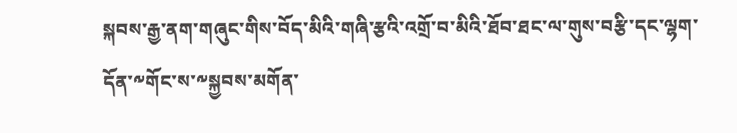སྐབས་རྒྱ་ནག་གཞུང་གིས་བོད་མིའི་གཞི་རྩའི་འགྲོ་བ་མིའི་ཐོབ་ཐང་ལ་གུས་བརྩི་དང་ལྷག་དོན་༸གོང་ས་༸སྐྱབས་མགོན་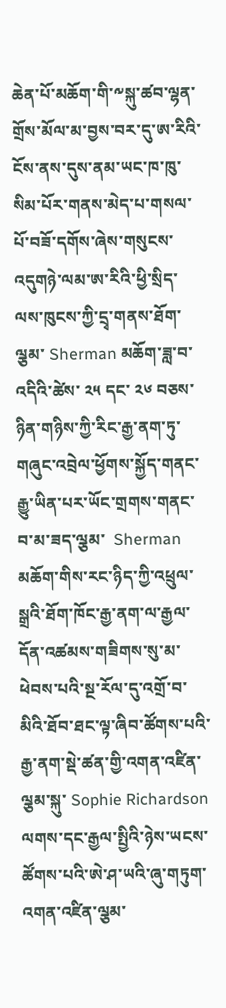ཆེན་པོ་མཆོག་གི་༸སྐུ་ཚབ་ལྷན་གྲོས་མོལ་མ་བྱས་བར་དུ་ཨ་རིའི་ངོས་ནས་དུས་ནམ་ཡང་ཁ་ཁུ་སིམ་པོར་གནས་མེད་པ་གསལ་པོ་བཟོ་དགོས་ཞེས་གསུངས་འདུགཉེ་ལམ་ཨ་རིའི་ཕྱི་སྲིད་ལས་ཁུངས་ཀྱི་དྲྭ་གནས་ཐོག་ལྕམ་ Sherman མཆོག་ཟླ་བ་འདིའི་ཚེས་ ༢༥ དང་ ༢༦ བཅས་ཉིན་གཉིས་ཀྱི་རིང་རྒྱ་ནག་ཏུ་གཞུང་འབྲེལ་ཕྱོགས་སྐྱོད་གནང་རྒྱུ་ཡིན་པར་ཡོང་གྲགས་གནང་བ་མ་ཟད་ལྕམ་  Sherman མཆོག་གིས་རང་ཉིད་ཀྱི་འཕྲུལ་སྒྲའི་ཐོག་ཁོང་རྒྱ་ནག་ལ་རྒྱལ་དོན་འཚམས་གཟིགས་སུ་མ་ཕེབས་པའི་སྔ་རོལ་དུ་འགྲོ་བ་མིའི་ཐོབ་ཐང་ལྟ་ཞིབ་ཚོགས་པའི་རྒྱ་ནག་སྡེ་ཚན་གྱི་འགན་འཛིན་ལྕམ་སྐུ་ Sophie Richardson ལགས་དང་རྒྱལ་སྤྱིའི་ཉེས་ཡངས་ཚོགས་པའི་ཨེ་ཤ་ཡའི་ཞུ་གཏུག་འགན་འཛིན་ལྕམ་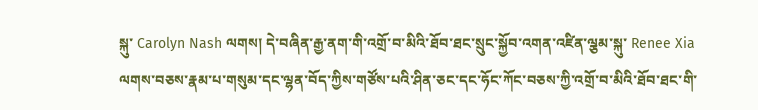སྐུ་ Carolyn Nash ལགས། དེ་བཞིན་རྒྱ་ནག་གི་འགྲོ་བ་མིའི་ཐོབ་ཐང་སྲུང་སྐྱོབ་འགན་འཛིན་ལྕམ་སྐུ་ Renee Xia ལགས་བཅས་རྣམ་པ་གསུམ་དང་ལྷན་བོད་ཀྱིས་གཙོས་པའི་ཤིན་ཅང་དང་ཧོང་ཀོང་བཅས་ཀྱི་འགྲོ་བ་མིའི་ཐོབ་ཐང་གི་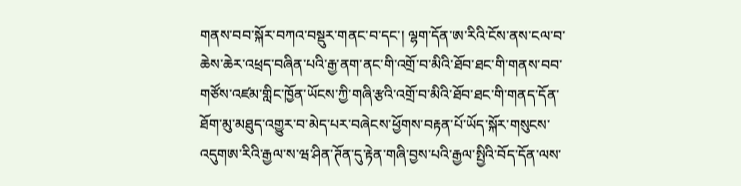གནས་བབ་སྐོར་བཀའ་བསྡུར་གནང་བ་དང་། ལྷག་དོན་ཨ་རིའི་ངོས་ནས་ངལ་བ་ཆེས་ཆེར་འཕྲད་བཞིན་པའི་རྒྱ་ནག་ནང་གི་འགྲོ་བ་མིའི་ཐོབ་ཐང་གི་གནས་བབ་གཙོས་འཛམ་གླིང་ཁྱོན་ཡོངས་ཀྱི་གཞི་རྩའི་འགྲོ་བ་མིའི་ཐོབ་ཐང་གི་གནད་དོན་ཐོག་མུ་མཐུད་འགྱུར་བ་མེད་པར་བཞེངས་ཕྱོགས་བརྟན་པོ་ཡོད་སྐོར་གསུངས་འདུགཨ་རིའི་རྒྱལ་ས་ཝ་ཤིན་ཊོན་དུ་རྟེན་གཞི་བྱས་པའི་རྒྱལ་སྤྱིའི་བོད་དོན་ལས་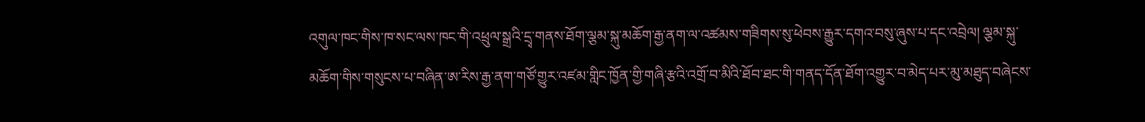འགུལ་ཁང་གིས་ཁ་སང་ལས་ཁང་གི་འཕྲུལ་སྒྲའི་དྲྭ་གནས་ཐོག་ལྕམ་སྐུ་མཆོག་རྒྱ་ནག་ལ་འཚམས་གཟིགས་སུ་ཕེབས་རྒྱུར་དགའ་བསུ་ཞུས་པ་དང་འབྲེལ། ལྕམ་སྐུ་མཆོག་གིས་གསུངས་པ་བཞིན་ཨ་རིས་རྒྱ་ནག་གཙོ་གྱུར་འཛམ་གླིང་ཁྱོན་གྱི་གཞི་རྩའི་འགྲོ་བ་མིའི་ཐོབ་ཐང་གི་གནད་དོན་ཐོག་འགྱུར་བ་མེད་པར་མུ་མཐུད་བཞེངས་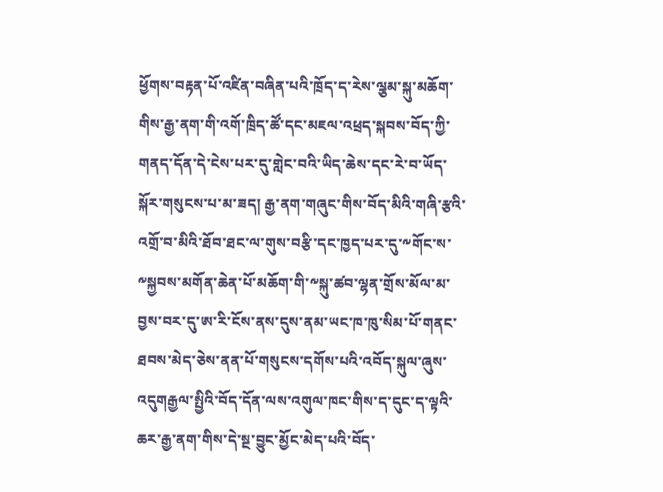ཕྱོགས་བརྟན་པོ་འཛིན་བཞིན་པའི་ཁྲོད་ད་རེས་ལྕམ་སྐུ་མཆོག་གིས་རྒྱ་ནག་གི་འགོ་ཁྲིད་ཚོ་དང་མཇལ་འཕྲད་སྐབས་བོད་ཀྱི་གནད་དོན་དེ་ངེས་པར་དུ་གླེང་བའི་ཡིད་ཆེས་དང་རེ་བ་ཡོད་སྐོར་གསུངས་པ་མ་ཟད། རྒྱ་ནག་གཞུང་གིས་བོད་མིའི་གཞི་རྩའི་འགྲོ་བ་མིའི་ཐོབ་ཐང་ལ་གུས་བརྩི་དང་ཁྱད་པར་དུ་༸གོང་ས་༸སྐྱབས་མགོན་ཆེན་པོ་མཆོག་གི་༸སྐུ་ཚབ་ལྷན་གྲོས་མོལ་མ་བྱས་བར་དུ་ཨ་རི་ངོས་ནས་དུས་ནམ་ཡང་ཁ་ཁུ་སིམ་པོ་གནང་ཐབས་མེད་ཅེས་ནན་པོ་གསུངས་དགོས་པའི་འབོད་སྐུལ་ཞུས་འདུགརྒྱལ་སྤྱིའི་བོད་དོན་ལས་འགུལ་ཁང་གིས་ད་དུང་ད་ལྟའི་ཆར་རྒྱ་ནག་གིས་དེ་སྔ་བྱུང་མྱོང་མེད་པའི་བོད་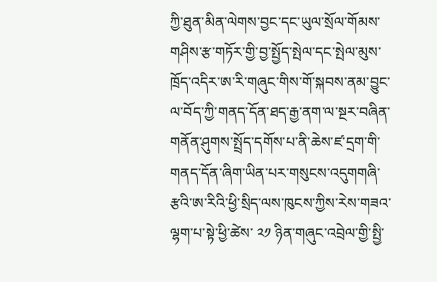ཀྱི་ཐུན་མིན་ལེགས་བྱང་དང་ཡུལ་སྲོལ་གོམས་གཤིས་རྩ་གཏོར་གྱི་བྱ་སྤྱོད་སྤེལ་དང་སྤེལ་མུས་ཁྲོད་འདིར་ཨ་རི་གཞུང་གིས་གོ་སྐབས་ནམ་བྱུང་ལ་བོད་ཀྱི་གནད་དོན་ཐད་རྒྱ་ནག་ལ་སྔར་བཞིན་གནོན་ཤུགས་སྤྲོད་དགོས་པ་ནི་ཆེས་ཛ་དྲག་གི་གནད་དོན་ཞིག་ཡིན་པར་གསུངས་འདུགགཞི་རྩའི་ཨ་རིའི་ཕྱི་སྲིད་ལས་ཁུངས་ཀྱིས་རེས་གཟའ་ལྷག་པ་སྟེ་ཕྱི་ཚེས་ ༢༡ ཉིན་གཞུང་འབྲེལ་གྱི་སྤྱི་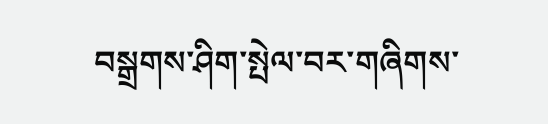བསྒྲགས་ཤིག་སྤེལ་བར་གཞིགས་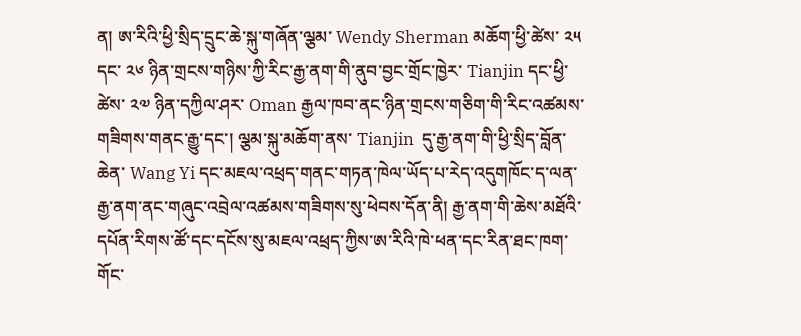ན། ཨ་རིའི་ཕྱི་སྲིད་དྲུང་ཆེ་སྐུ་གཞོན་ལྕམ་ Wendy Sherman མཆོག་ཕྱི་ཚེས་ ༢༥ དང་ ༢༦ ཉིན་གྲངས་གཉིས་ཀྱི་རིང་རྒྱ་ནག་གི་ནུབ་བྱང་གྲོང་ཁྱེར་ Tianjin དང་ཕྱི་ཚེས་ ༢༧ ཉིན་དཀྱིལ་ཤར་ Oman རྒྱལ་ཁབ་ནང་ཉིན་གྲངས་གཅིག་གི་རིང་འཚམས་གཟིགས་གནང་རྒྱུ་དང་། ལྕམ་སྐུ་མཆོག་ནས་ Tianjin  དུ་རྒྱ་ནག་གི་ཕྱི་སྲིད་བློན་ཆེན་ Wang Yi དང་མཇལ་འཕྲད་གནང་གཏན་ཁེལ་ཡོད་པ་རེད་འདུགཁོང་ད་ལན་རྒྱ་ནག་ནང་གཞུང་འབྲེལ་འཚམས་གཟིགས་སུ་ཕེབས་དོན་ནི། རྒྱ་ནག་གི་ཆེས་མཐོའི་དཔོན་རིགས་ཚོ་དང་དངོས་སུ་མཇལ་འཕྲད་ཀྱིས་ཨ་རིའི་ཁེ་ཕན་དང་རིན་ཐང་ཁག་གོང་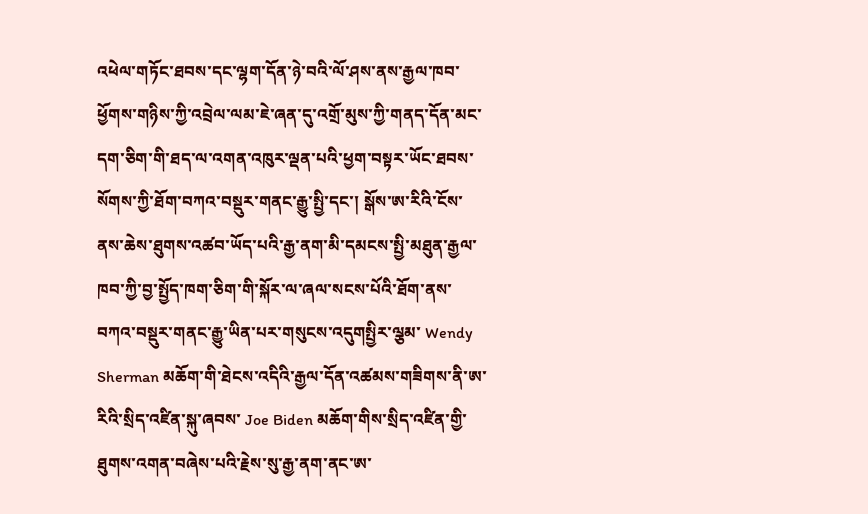འཕེལ་གཏོང་ཐབས་དང་ལྷག་དོན་ཉེ་བའི་ལོ་ཤས་ནས་རྒྱལ་ཁབ་ཕྱོགས་གཉིས་ཀྱི་འབྲེལ་ལམ་ཇེ་ཞན་དུ་འགྲོ་མུས་ཀྱི་གནད་དོན་མང་དག་ཅིག་གི་ཐད་ལ་འགན་འཁུར་ལྡན་པའི་ཕྱག་བསྟར་ཡོང་ཐབས་སོགས་ཀྱི་ཐོག་བཀའ་བསྡུར་གནང་རྒྱུ་སྤྱི་དང་། སྒོས་ཨ་རིའི་ངོས་ནས་ཆེས་ཐུགས་འཚབ་ཡོད་པའི་རྒྱ་ནག་མི་དམངས་སྤྱི་མཐུན་རྒྱལ་ཁབ་ཀྱི་བྱ་སྤྱོད་ཁག་ཅིག་གི་སྐོར་ལ་ཞལ་སངས་པོའི་ཐོག་ནས་བཀའ་བསྡུར་གནང་རྒྱུ་ཡིན་པར་གསུངས་འདུགསྤྱིར་ལྕམ་ Wendy Sherman མཆོག་གི་ཐེངས་འདིའི་རྒྱལ་དོན་འཚམས་གཟིགས་ནི་ཨ་རིའི་སྲིད་འཛིན་སྐུ་ཞབས་ Joe Biden མཆོག་གིས་སྲིད་འཛིན་གྱི་ཐུགས་འགན་བཞེས་པའི་རྗེས་སུ་རྒྱ་ནག་ནང་ཨ་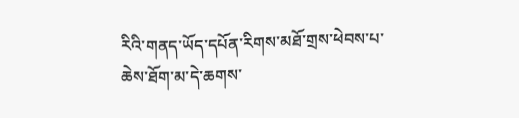རིའི་གནད་ཡོད་དཔོན་རིགས་མཐོ་གྲས་ཕེབས་པ་ཆེས་ཐོག་མ་དེ་ཆགས་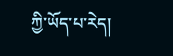ཀྱི་ཡོད་པ་རེད།